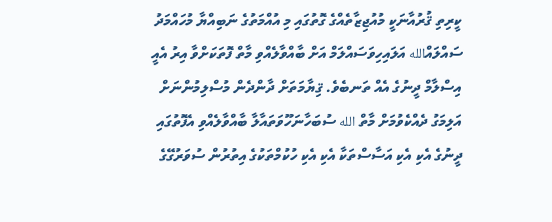ކީރިތި ޤުރުއާނަކީ މުއުޖިޒާތެއްގެ ގޮތުގައި މި އުއްމަތުގެ ނަބިއްޔާ މުހައްމަދު ސައްލައްالله އަލައިހިވަސައްލަމް އަށް ބާއްވާލެއްވި މާތް ފޮތަކަށްވާ އިރު އެއީ އިސްލާމް ދީނުގެ އެއް ތަނބެވެ. ޤިޔާމަތަށް ދާންދެން މުސްލިމުންނަށް އަލިމަގު ދެއްކެވުމަށް މާތް الله ސުބަހާނަހޫވަތައާލާ ބާއްވާލެއްވި އެފޮތުގައި ދީނުގެ އެކި އެކި އަސާސްތަކާ އެކި އެކި ހުކުމްތަކުގެ އިތުރުން ސުވަރުގޭގެ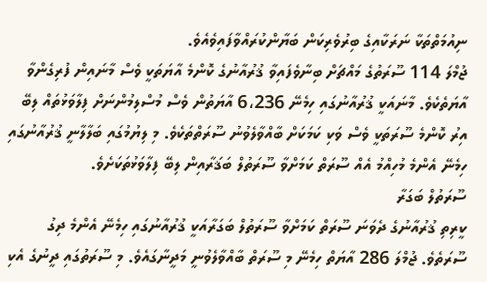ނިއުމަތްތަކާ ނަރަކާއިގެ ބިރުވެރިކަން ބަޔާންކުރައްވާފައިވެއެވެ.
ޖުމްލަ 114 ސޫރަތުގެ މައްޗަށް ބިނާވެފައިވާ ޤުރުއާނުގެ ކޮންމެ އާޔަތަކީ ވެސް މާނައިން ފުރިގެންވާ އާޔަތެކެވެ. މާނައަކީ ޤުރުއާނުގައި ހިމެނޭ 6،236 އާޔަތުން ވެސް މުސްލިމުންނަށް ފިލާވަޅުތައް ލިބޭ އިރު ކޮންމެ ސޫރަތަކީ ވެސް ވަކި ކަމަކަށް ބާއްވާލެވުނު ސޫރަތްތަކެވެ. މި ލިޔުމުގައި ބަލާލާނީ ޤުރުއާނުގައި ހިމެނޭ އެންމެ މުހިއްމު އެއް ސޫރަތް ކަމަށްވާ ސޫރަތުލް ބަޤަރާއިން ލިބޭ ފިލާވަޅުތަކަށެވެ.
ސޫރަތުލް ބަގަރާ
ކީރިތި ޤުރުއާނުގެ ދެވަނަ ސޫރަތް ކަމަށްވާ ސޫރަތުލް ބަގަރާއަކީ ޤުރުއާނުގައި ހިމެނޭ އެންމެ ދިގު ސޫރަތެވެ. ޖުމްލަ 286 އާޔަތް ހިމެނޭ މި ސޫރަތް ބާއްވާލެވުނީ މަދީނާގައެވެ. މި ސޫރަތުގައި ދީނުގެ އެކި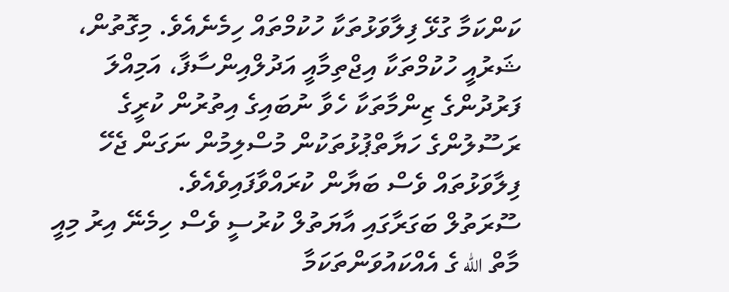ކަންކަމާ ގުޅޭ ފިލާވަޅުތަކާ ހުކުމްތައް ހިމެނެއެވެ. މިގޮތުން، ޝަރުއީ ހުކުމްތަކާ އިޖްތިމާއީ އަދުލްއިންސާފާ، އަމިއްލަ ފަރުދުންގެ ޒިންމާތަކާ ހެވާ ނުބައިގެ އިތުރުން ކުރީގެ ރަސޫލުންގެ ހަޔާތްޕުޅުތަކުން މުސްލިމުން ނަގަން ޖެހޭ ފިލާވަޅުތައް ވެސް ބަޔާން ކުރައްވާފައިވެއެވެ.
ސޫރަތުލް ބަގަރާގައި އާޔަތުލް ކުރުސީ ވެސް ހިމެނޭ އިރު މިއީ މާތް الله ގެ އެއްކައުވަންތަކަމާ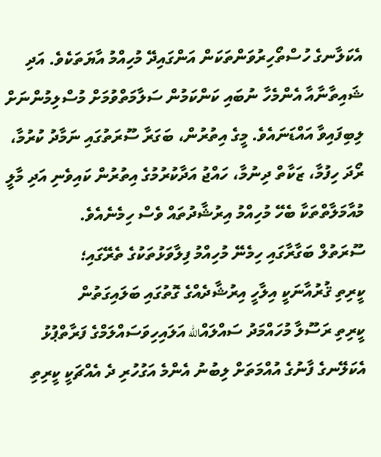އެކަލާނގެ ހުސްތޯހިރުވަންތަކަން އަންގައިދޭ މުހިއްމު އާޔަތަކެވެ. އަދި ޝައިތާނާއާ އެންމެހާ ނުބައި ކަންކަމުން ސަލާމަތްވުމަށް މުސްލިމުންނަށް ލިބިފައިވާ އައްޑަނައެވެ. މީގެ އިތުރުން، ބަގަރާ ސޫރަތުގައި ނަމާދު ކުރުމާ، ރޯދަ ހިފުމާ، ޒަކާތް ދިނުމާ، ހައްޖު އަދާކުރުމުގެ އިތުރުން ކައިވެނި އަދި މާލީ މުއާމަލާތްތަކާ ބެހޭ މުހިއްމު އިރުޝާދުތައް ވެސް ހިމެނެއެވެ.
ސޫރަތުލް ބަގާރާގައި ހިމެނޭ މުހިއްމު ފިލާވަޅުތަކުގެ ތެރޭގައި؛
ކީރިތި ޤުރުއާނަކީ އިލާހީ އިރުޝާދެއްގެ ގޮތުގައި ބަލައިގަތުން
ކީރިތި ރަސޫލާ މުހައްމަދު ސައްލައްالله އަލައިހިވަސައްލަމްގެ ފަރާތްޕުޅު އެކަލޭނގެ ފާނުގެ އުއްމަތަށް ލިބުނު އެންމެ އަގުހުރި ދެ އެއްޗަކީ ކީރިތި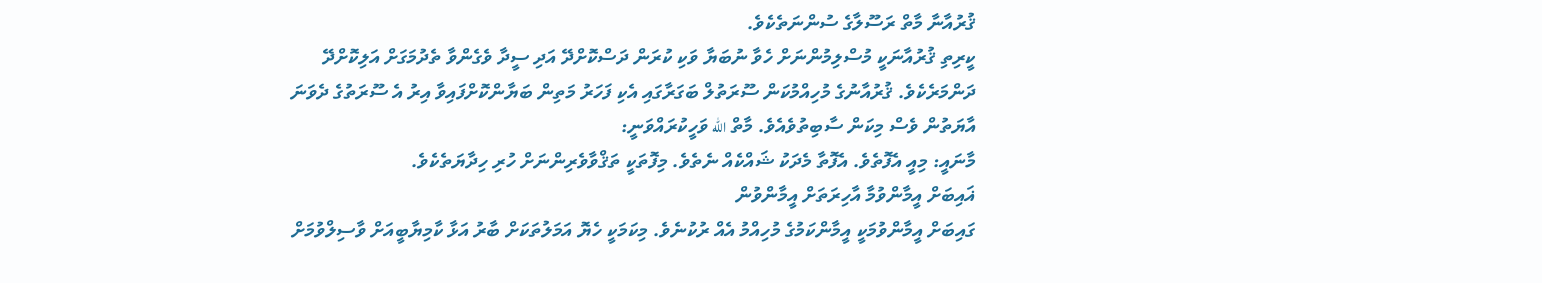ޤުރުއާނާ މާތް ރަސޫލާގެ ސުންނަތެކެވެ.
ކީރިތި ޤުރުއާނަކީ މުސްލިމުންނަށް ހެވާ ނުބަޔާ ވަކި ކުރަން ދަސްކޮށްދޭ އަދި ސީދާ ވެގެންވާ ތެދުމަގަށް އަލިކޮށްދޭ ދަންމަރެކެވެ. ޤުރުއާނުގެ މުހިއްމުކަން ސޫރަތުލް ބަގަރާގައި އެކި ފަހަރު މަތިން ބަޔާންކޮށްފައިވާ އިރު އެ ސޫރަތުގެ ދެވަނަ އާޔަތުން ވެސް މިކަން ސާބިތުވެއެވެ. މާތް الله ވަހީކުރައްވަނީ:
މާނައީ: މިއީ އެފޮތެވެ. އެފޮތާ މެދަކު ޝައްކެއް ނެތެވެ. މިފޮތަކީ ތަޤްވާވެރިންނަށް ހުރި ހިދާޔަތެކެވެ.
ޣައިބަށް އީމާންވުމާ އާހިރަތަށް އީމާންވުން
ގައިބަށް އީމާންވުމަކީ އީމާންކަމުގެ މުހިއްމު އެއް ރުކުނެވެ. މިކަމަކީ ހެޔޮ އަމަލުތަކަށް ބާރު އަޅާ ކާމިޔާބީއަށް ވާސިލްވުމަށް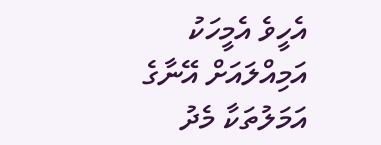އެހީވެ އެމީހަކު އަމިއްލައަށް އޭނާގެ އަމަލުތަކާ މެދު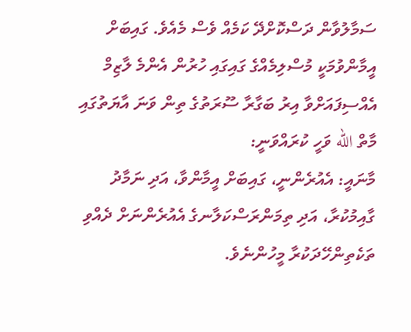ސަމާލުވާން ދަސްކޮށްދޭ ކަމެއް ވެސް މެއެވެ. ގައިބަށް އީމާންވުމަކީ މުސްލިމެއްގެ ގައިގައި ހުރުން އެންމެ ލާޒިމް އެއްސިފައަށްވާ އިރު ބަގާރާ ސޫރަތުގެ ތިން ވަނަ އާޔަތުގައި މާތް الله ވަހީ ކުރައްވަނީ:
މާނައީ: އެއުރެންނީ، ގައިބަށް އީމާންވާ، އަދި ނަމާދު ގާއިމުކުރާ، އަދި ތިމަންރަސްކަލާނގެ އެއުރެންނަށް ދެއްވި ތަކެތިންހޭދަކުރާ މީހުންނެވެ.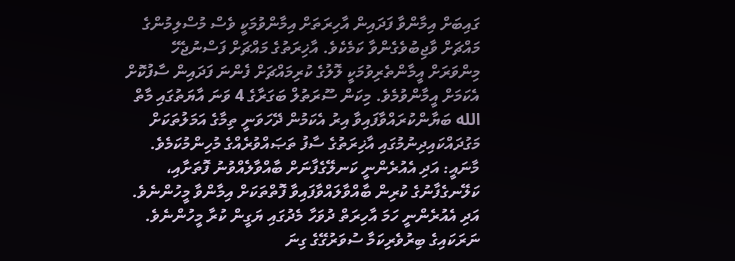ގައިބަށް އިމާންވާ ފަދައިން އާހިރަތަށް އިމާންވުމަކީ ވެސް މުސްލިމުންގެ މައްޗަށް ވާޖިބުވެގެންވާ ކަމެކެވެ. އާޚިރަތުގެ މައްޗަށް ފަސްނުޖެހޭ މިންވަރަށް އީމާންތެރިވުމަކީ ލޮލުގެ ކުރިމައްޗަށް ފެންނަ ފަދައިން ސާފުކޮށް އެކަމަށް އީމާންވުމެވެ. މިކަން ސޫރަތުލް ބަގަރާގެ 4 ވަނަ އާޔަތުގައި މާތް الله ބަޔާންކުރައްވާފައިވާ އިރު އެކަމުން ދޭހަވަނީ ތިމާގެ އަމަލުތަކަށް މަގުދައްކައިދިނުމުގައި އާޚިރަތުގެ ސާފު ތަޞައްވުރެއްގެ މުހިންމުކަމެވެ.
މާނައީ: އަދި އެއުރެންނީ ކަނލޭގެފާނަށް ބާއްވާލެއްވުނު ފޮތަށާއި، ކަލޭނގެފާނުގެ ކުރިން ބާއްވާލައްވާފައިވާ ފޮތްތަކަށް އިމާންވާ މީހުންނެވެ. އަދި އެއުރެންނީ ހަމަ އާހިރަތް ދުވަހާ މެދުގައި ޔަގީން ކުރާ މީހުންނެވެ.
ނަރަކައިގެ ބިރުވެރިކަމާ ސުވަރުގޭގެ ގިނަ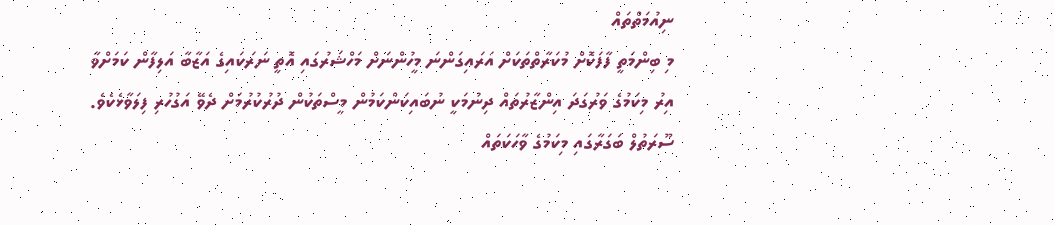ނިއުމަތްތައް
މި ބިންމަތީ ފާފަކޮށް މުކަރާތްތަކަށް އަރައިގަންނަ މީހުންނަށް މަހްޝަރުގައި އޮތީ ނަރަކައިގެ އަޒާބާ އަލިފާން ކަމަށްވާ އިރު މިކަމުގެ ވަރުގަދަ އިންޒާރުތައް ދިނުމަކީ ނުބައިކަންކަމުން މީސްތަކުން ދުރުކުރުމަށް ދެވޭ އަގުހުރި ފިލަވާޅެކެވެ. ސޫރަތުލް ބަގަރާގައި މިކަމުގެ ވާހަކަތައް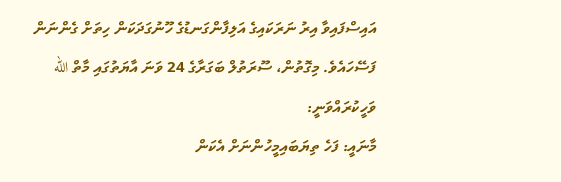އައިސްފައިވާ އިރު ނަރަކައިގެ އަލިފާންގަނޑުގެ ހޫނުގަދަކަން ހިތަށް ގެންނަން ފަސޭހައެވެ. މިގޮތުން، ސޫރަތުލް ބަގަރާގެ 24 ވަނަ އާޔަތުގައި މާތް الله ވަހީކުރައްވަނީ:
މާނައީ: ފަހެ ތިޔަބައިމީހުންނަށް އެކަން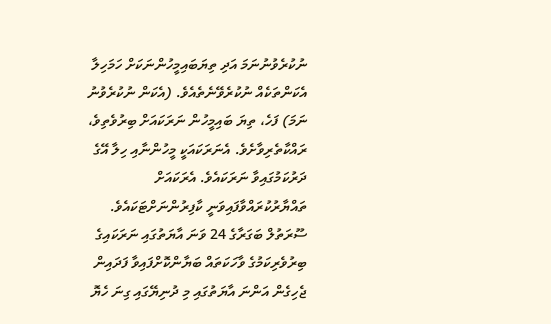ނުކުރެވުނުނަމަ އަދި ތިޔަބައިމީހުންނަކަށް ހަމަހިލާ އެކަންތަކެއް ނުކުރެވޭނެތެއެވެ. (އެކަން ނުކުރެވުނު ނަމަ) ފަހެ، ތިޔަ ބައިމީހުން ނަރަކައަށް ބިރުވެތިވެ، ރައްކާތެރިވާށެވެ. އެނަރަކައަކީ މީހުންނާއި ހިލާ އޭގެ ދަރުކަމުގައިވާ ނަރަކައެވެ. އެރަކައަށް ތައްޔާރުކުރައްވާފައިވަނީ ކާފިރުންނަށްޓަކައެވެ.
ސޫރަތުލް ބަގަރާގެ 24 ވަނަ އާޔަތުގައި ނަރަކައިގެ ބިރުވެރިކަމުގެ ވާހަކަތައް ބަޔާންކޮށްފައިވާ ފަދައިން ޖެހިގެން އަންނަ އާޔަތުގައި މި ދުނިޔޭގައި ގިނަ ހެޔޮ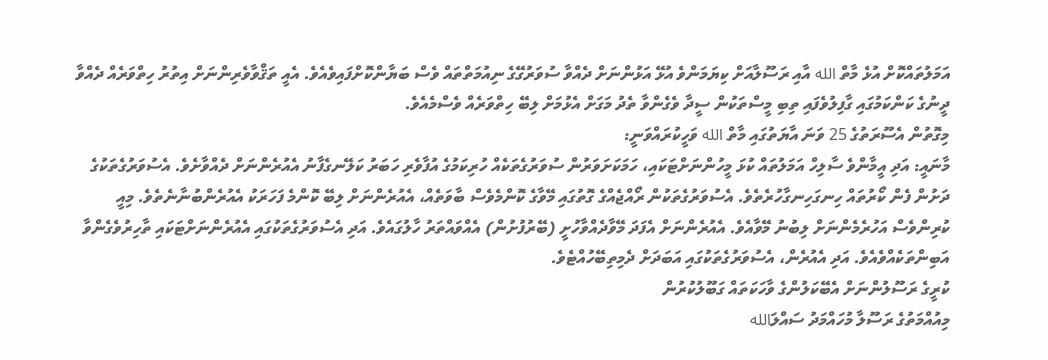އަމަލުތައްކޮށް އުޅެ މާތް الله އާއި ރަސޫލާއަށް ކިޔަމަންވެ އުޅޭ އަޅުންނަށް ދެއްވާ ސުވަރުގޭގެ ނިއުމަތްތައް ވެސް ބަޔާންކޮށްފައިވެއެވެ. އެއީ ތަޤްވާވެރިންނަށް އިތުރު ހިތްވަރެއް ދެއްވާ ދީނުގެ ކަންކަމުގައި ގާފިލުވެފައި ތިބި މީސްތަކުން ސީދާ ވެގެންވާ ތެދު މަގަށް އެޅުމަށް ލިބޭ ހިތްވަރެއް ވެސްމެއެވެ.
މިގޮތުން އެސޫރަތުގެ 25 ވަނަ އާޔަތުގައި މާތް الله ވަހީކުރައްވަނީ:
މާނައީ: އަދި އީމާންވެ ސާލިހް އަމަލުތައް ކުޅަ މީހުންނަށްޓަކައި، ހަމަކަށަވަރުން ސުވަރުގެތަކެއް ހުރިކަމުގެ އުފާވެރި ހަބަރު ކަލޭނގެފާނު އެއުރެންނަށް ދެއްވާށެވެ. އެސުވަރުގެތަކުގެ ދަށުން ފެން ކޯރުތައް ހިނގަހިނގާހުރެތެވެ. އެސުވަރުގެތަކުން ރޯއްޖެއްގެ ގޮތުގައި މޭވާގެ ކޮންމެވެސް ބާވަތެއް، އެއުރެންނަށް ލިބޭ ކޮންމެ ފަހަރަކު އެއުރެންބުނާނެތެވެ. މިއީ ކުރިންވެސް އަހުރެމެންނަށް ލިބުނު މޭވާއެވެ. އެއުރެންނަށް އެފަދަ މޭވާދެއްވާހުށީ (ބޭރުފުށުން) އެއްވައްތަރު ހާލުގައެވެ. އަދި އެސުވަރުގެތަކުގައި އެއުރެންނަށްޓަކައި ތާހިރުވެގެންވާ އަބިންތަކެއްވެއެވެ. އަދި އެއުރެން، އެސުވަރުގެތަކުގައި އަބަދަށް ދެމިތިބޭހުއްޓެވެ.
ކުރީގެ ރަސޫލުންނަށް އެބޭކަލުންގެ ވާހަކަތައް ގަބޫލުކުރުން
މިއުއްމަތުގެ ރަސޫލާ މުހައްމަދު ސައްލަالله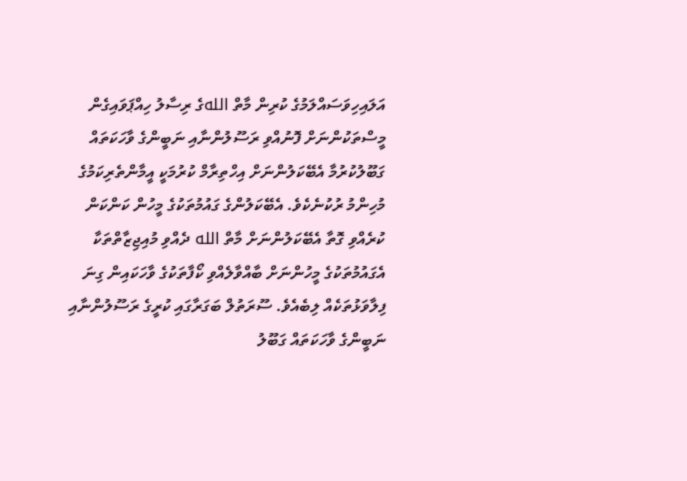އަލައިހިވަސައްލަމުގެ ކުރިން މާތް اللهގެ ރިސާލު ހިއްޕަވައިގެން މީސްތަކުންނަށް ފޮނުއްވި ރަސޫލުންނާއި ނަބީންގެ ވާހަކަތައް ގަބޫލުކުރުމާ އެބޭކަލުންނަށް އިހްތިރާމް ކުރުމަކީ އީމާންތެރިކަމުގެ މުހިންމު ރުކުނެކެވެ. އެބޭކަލުންގެ ގައުމުތަކުގެ މީހުން ކަންކަން ކުރެއްވި ގޮތާ އެބޭކަލުންނަށް މާތް الله ދެއްވި މުއިޖިޒާތްތަކާ އެގައުމުތަކުގެ މީހުންނަށް ބާއްވާލެއްވި ކޯފާތަކުގެ ވާހަކައިން ގިނަ ފިލާވަޅުތަކެއް ލިބެއެވެ. ސޫރަތުލް ބަގަރާގައި ކުރީގެ ރަސޫލުންނާއި ނަބީންގެ ވާހަކަތައް ގަބޫލު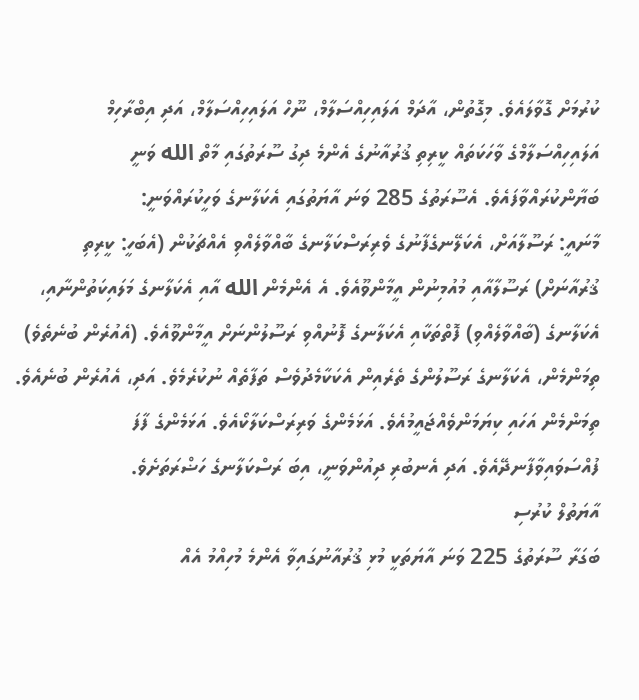ކުރުމަށް ގޮވާލައެވެ. މިގޮތުން، އާދަމް އަލައިހިއްސަލާމް، ނޫހް އަލައިހިއްސަލާމް، އަދި އިބްރާހިމް އަލައިހިއްސަލާމްގެ ވާހަކަތައް ކީރިތި ޤުރުއާނުގެ އެންމެ ދިގު ސޫރަތުގައި މާތް الله ވަނީ ބަޔާންކުރައްވާފައެވެ. އެސޫރަތުގެ 285 ވަނަ އާޔަތުގައި އެކަލާނގެ ވަހީކުރައްވަނީ:
މާނައީ: ރަސޫލާއަށް، އެކަލޭނގެފާނުގެ ވެރިރަސްކަލާނގެ ބާއްވާލެއްވި އެއްޗަކުން (އެބަހީ: ކީރިތި ޤުރުއާނަށް) ރަސޫލާއާއި މުއުމިނުން އީމާންވޫއެވެ. އެ އެންމެން الله އާއި އެކަލާނގެ މަލައިކަތުންނާއި، އެކަލާނގެ (ބާއްވާލެއްވި) ފޮތްތަކާއި އެކަލާނގެ ފޮނުއްވި ރަސޫލުންނަށް އީމާންވޫއެވެ. (އެއުރެން ބުނެތެވެ) ތިމަންމެން، އެކަލާނގެ ރަސޫލުންގެ ތެރެއިން އެކަކާމެދުވެސް ތަފާތެއް ނުކުރެމެވެ. އަދި، އެއުރެން ބުނެއެވެ. ތިމަންމެން އަހައި ކިޔަމަންވެއްޖައީމުއެވެ. އަޅަމެންގެ ވަރިރަސްކަލާކޯއެވެ. އަޅަމެންގެ ފާފަ ފުއްސަވައިވާފާނދޭއެވެ. އަދި އެނބުރި ދިއުންވަނީ، އިބަ ރަސްކަލާނގެ ހަޟްރަތަށެވެ.
އާޔަތުލް ކުރުސި
ބަގަރާ ސޫރަތުގެ 225 ވަނަ އާޔަތަކީ މުޅި ޤުރުއާނުގައިވާ އެންމެ މުހިއްމު އެއް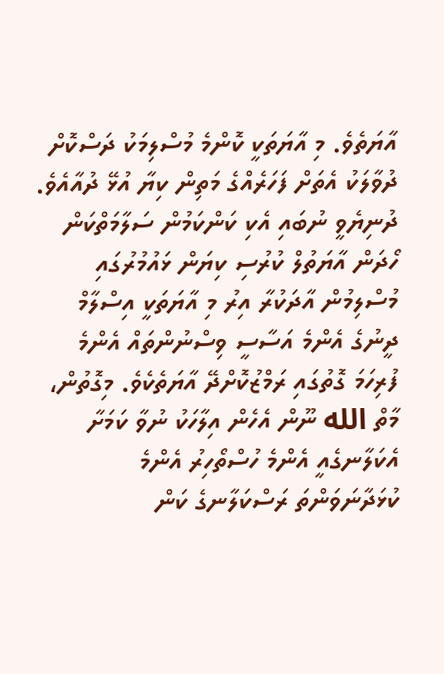އާޔަތެވެ. މި އާޔަތަކީ ކޮންމެ މުސްލިމަކު ދަސްކޮށް ދުވާލަކު އެތަށް ފަހަރެއްގެ މަތިން ކިޔާ އުޅޭ ދުއާއެވެ.
ދުނިޔެވީ ނުބައި އެކި ކަންކަމުން ސަލާމަތްކަން ހޯދަން އާޔަތުލް ކުރުސި ކިޔަން ޅައުމުރުގައި މުސްލިމުން އާދަކުރާ އިރު މި އާޔަތަކީ އިސްލާމް ދީނުގެ އެންމެ އަސާސީ ވިސްނުންތައް އެންމެ ފުރިހަމަ ގޮތުގައި ރަމްޒުކޮށްދޭ އާޔަތެކެވެ. މިގޮތުން، މާތް الله ނޫން އެހެން އިލާހަކު ނުވާ ކަމަށާ އެކަލާނގެއީ އެންމެ ހުސްތޯހިރު އެންމެ ކުޅަދާނަވަންތަ ރަސްކަލާނގެ ކަން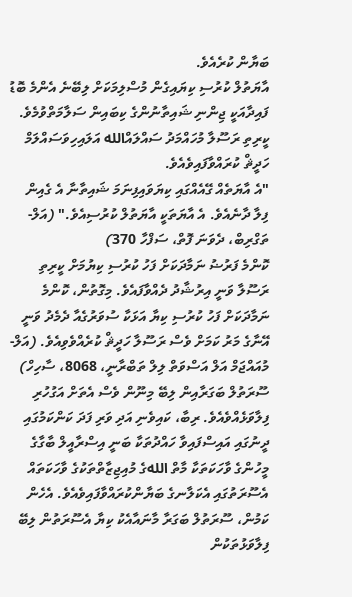ބަޔާން ކުރެއެވެ.
އާޔަތުލް ކުރުސި ކިޔައިގެން މުސްލިމަކަށް ލިބޭނެ އެންމެ ބޮޑު ފައިދާއަކީ ޖިންނި ޝައިތާނުންގެ ކިބައިން ސަލާމަތްވުމެވެ.
ކީރިތި ރަސޫލާ މުހައްމަދު ސައްލައްالله އަލައިހިވަސައްލަމް ހަދީޘް ކުރައްވާފައިވެއެވެ.
"އެ އާޔަތެއް ގޭއެއްގައި ކިޔަވައިފިނަމަ ޝައިތާނާ އެ ގެއިން ފިލާ ދާނެއެވެ. އެ އާޔަތަކީ އާޔަތުލް ކުރުސިއެވެ." (އަލް-ތަގްރިބް، ދެވަނަ ފޮތް، ސަފްހާ 370)
ކޮންމެ ފަރުޟު ނަމާދަކަށް ފަހު ކުރުސި ކިޔުމަށް ކީރިތި ރަސޫލާ ވަނީ އިރުޝާދު ދެއްވާފައެވެ. މިގޮތުން، ކޮންމެ ނަމާދަކަށް ފަހު ކުރުސި ކިޔާ އަޅަކާ ސުވަރުގެއާ ދެމެދު ވަނީ އޭނާގެ މަރު ކަމަށް ވެސް ރަސޫލާ ހަދީޘް ކުރެއްވެވިއެވެ. (އަލް-މުއައްޖަމް އަލް އަސްވަތް ލިލް ތަބްރާނީ، 8068، ސާހިހް)
ސޫރަތުލް ބަގަރާއިން ލިބޭ މިނޫން ވެސް އެތަށް އަގުހުރި ފިލާވަޅެއްވެއެވެ. ރިބާ، ކައިވެނި އަދި ވަރި ފަދަ ކަންކަމުގައި ދީނުގައި އައިސްފައިވާ ހައްދުތަކާ ބަނީ އިސްރާއީލް ބާގާގެ މީހުންގެ ވާހަކަތަކާ މާތް اللهގެ މުއިޖިޒާތްތަކުގެ ވާހަކަތައް އެސޫރަތުގައި އެކަލާނގެ ބަޔާންކުރައްވާފައިވެއެވެ. އެހެން ކަމުން، ސޫރަތުލް ބަގަރާ މާނައާއެކު ކިޔާ އެސޫރަތުން ލިބޭ ފިލާވަޅުތަކުން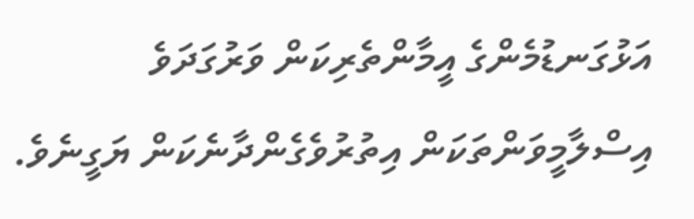އަޅުގަނޑުމެންގެ އީމާންތެރިކަން ވަރުގަދަވެ އިސްލާމީވަންތަކަން އިތުރުވެގެންދާނެކަން ޔަގީނެވެ.